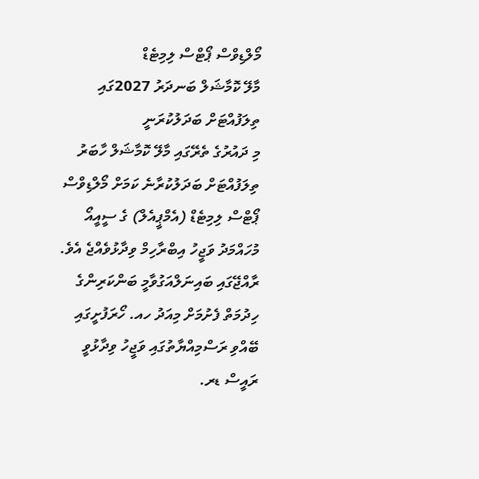މޯލްޑިވްސް ޕޯޓްސް ލިމިޓެޑް
މާލޭ ކޮމާޝަލް ބަނދަރު 2027ގައި ތިލަފުއްޓަށް ބަދަލުކުރަނީ
މި ދައުރުގެ ތެރޭގައި މާލޭ ކޮމާޝަލް ހާބަރު ތިލަފުއްޓަށް ބަދަލުކުރާނެ ކަމަށް މޯލްޑިވްސް ޕޯޓްސް ލިމިޓެޑް (އެމްޕީއެލް) ގެ ސީއީއޯ މުހައްމަދު ވަޖީހު އިބްރާހިމް ވިދާޅުވެއްޖެ އެވެ.
ރާއްޖޭގައި ބައިނަލްއަގުވާމީ ބަންކަރިންގެ ހިދުމަތް ފެށުމަށް މިއަދު ހއ. ހޯރަފުށީގައި ބޭއްވި ރަސްމިއްޔާތުގައި ވަޖީހު ވިދާޅުވީ ރައީސް ޑރ.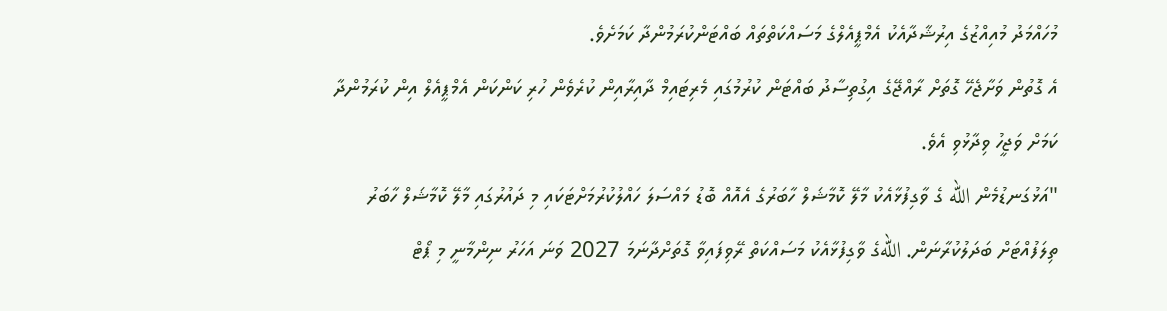މުހައްމަދު މުއިއްޒުގެ އިރުޝާދާއެކު އެމްޕީއެލްގެ މަސައްކަތްތައް ބައްޓަންކުރަމުންދާ ކަމަށެވެ.
އެ ގޮތުން ވަށާޖެހޭ ގޮތަށް ރާއްޖޭގެ އިގުތިސާދު ބައްޓަން ކުރުމުގައި މެރިޓައިމް ދާއިރާއިން ކުރެވެން ހުރި ކަންކަން އެމްޕީއެލް އިން ކުރަމުންދާ ކަމަށް ވަޖީހު ވިދާޅުވި އެވެ.
"އަޅުގަނޑުމެން الله ގެ ވާގިފުޅާއެކު މާލޭ ކޮމާޝަލް ހާބަރުގެ އެއޮއް ބޮޑު މައްސަލަ ހައްލުކުރުމަށްޓަކައި މި ދައުރުގައި މާލޭ ކޮމާޝަލް ހާބަރު ތިލަފުއްޓަށް ބަދަލުކުރާނަން. اللهގެ ވާގިފުޅާއެކު މަސައްކަތް ރޭވިފައިވާ ގޮތަށްދާނަމަ 2027 ވަނަ އަހަރު ނިންމާނީ މި ޕޯޓް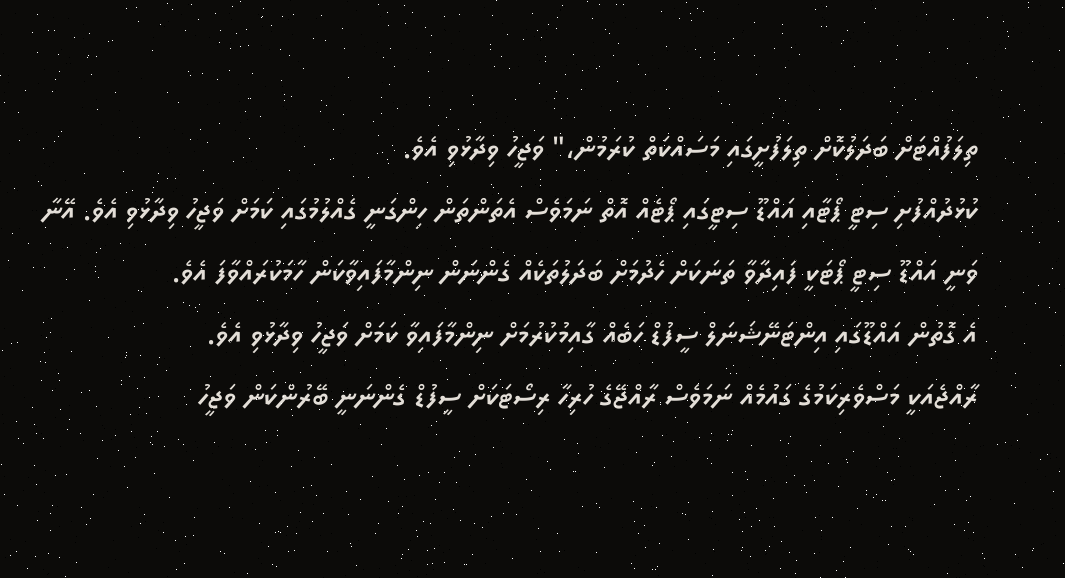ތިލަފުއްޓަށް ބަދަލުކޮށް ތިލަފުށީގައި މަސައްކަތް ކުރަމުން،" ވަޖީހު ވިދާޅުވި އެވެ.
ކުޅުދުއްފުށި ސިޓީ ޕޯޓާއި އައްޑޫ ސިޓީގައި ޕޯޓެއް އޮތް ނަމަވެސް އެތަންތަން ހިންގަނީ ގެއްލުމުގައި ކަމަށް ވަޖީހު ވިދާޅުވި އެވެ. އޭނާ ވަނީ އައްޑޫ ސިޓީ ޕޯޓަކީ ފައިދާވާ ތަނަކަށް ހެދުމަށް ބަދަލުތަކެއް ގެންނަން ނިންމާފައިވާކަން ހާމަކުރައްވާފަ އެވެ.
އެ ގޮތުން އައްޑޫގައި އިންޓަނޭޝަނަލް ސީފުޑް ހަބެއް ގާއިމުކުރުމަށް ނިންމާފައިވާ ކަމަށް ވަޖީހު ވިދާޅުވި އެވެ.
ރާއްޖެއަކީ މަސްވެރިކަމުގެ ގައުމެއް ނަމަވެސް ރާއްޖޭގެ ހުރިހާ ރިސޯޓަކަށް ސީފުޑް ގެންނަނީ ބޭރުންކަން ވަޖީހު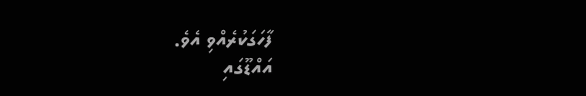ފާހަގަކުރެއްވި އެވެ.
އައްޑޫގައި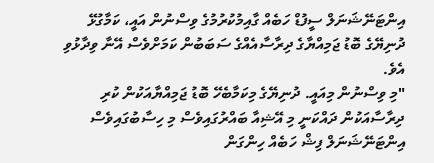އިންޓަނޭޝަނަލް ސީފުޑް ހަބެއް ގާއިމުކުރުމުގެ ވިސްނުން އައީ، ކަމާގުޅޭ ދުނިޔޭގެ ބޮޑު ޖަމިއްޔާގެ ދިރާސާއެއްގެ ސަބަބުން ކަމަށްވެސް އޭނާ ވިދާޅުވި އެވެ.
"މި ވިސްނުން މިއައީ. ދުނިޔޭގެ މިކަމާބެހޭ ބޮޑު ޖަމިއްޔާއަކުން ކުރި ދިރާސާއަކުން ދައްކަނީ މި އޭޝިއާ ބައްރުގައިވެސް މި ހިސާބުގައިވެސް އިންޓަނޭޝަނަލް ފިޝް ހަބެއް ހިންގަން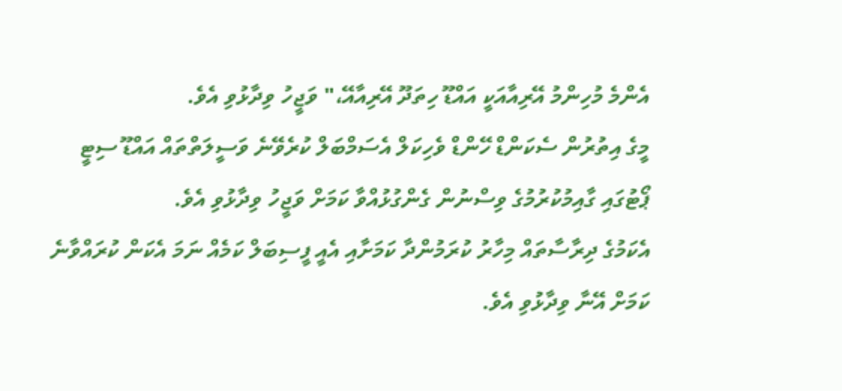އެންމެ މުހިންމު އޭރިއާއަކީ އައްޑޫ ހިތަދޫ އޭރިއާއޭ،" ވަޖީހު ވިދާޅުވި އެވެ.
މީގެ އިތުރުން ސެކަންޑް ހޭންޑް ވެހިކަލް އެސަމްބަލް ކުރެވޭނެ ވަސީލަތްތައް އައްޑޫ ސިޓީ ޕޯޓުގައި ގާއިމުކުރުމުގެ ވިސްނުން ގެންގުޅުއްވާ ކަމަށް ވަޖީހު ވިދާޅުވި އެވެ.
އެކަމުގެ ދިރާސާތައް މިހާރު ކުރަމުންދާ ކަމަށާއި އެއީ ފީސިބަލް ކަމެއް ނަމަ އެކަން ކުރައްވާނެ ކަމަށް އޭނާ ވިދާޅުވި އެވެ.